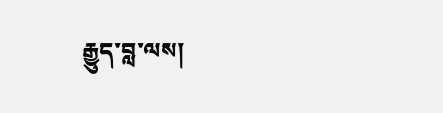རྒྱུད་བླ་ལས།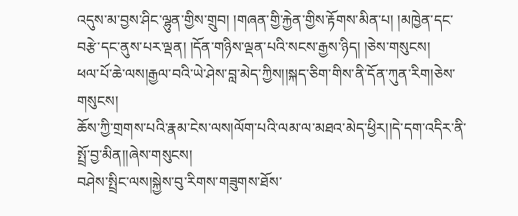འདུས་མ་བྱས་ཤིང་ལྷུན་གྱིས་གྲུབ། །གཞན་གྱི་རྐྱེན་གྱིས་རྟོགས་མིན་པ། །མཁྱེན་དང་བརྩེ་དང་ནུས་པར་ལྡན། །དོན་གཉིས་ལྡན་པའི་སངས་རྒྱས་ཉིད། །ཅེས་གསུངས།
ཕལ་པོ་ཆེ་ལས།རྒྱལ་བའི་ཡེ་ཤེས་བླ་མེད་ཀྱིས།།སྐད་ཅིག་གིས་ནི་དོན་ཀུན་རིག།ཅེས་གསུངས།
ཆོས་ཀྱི་གྲགས་པའི་རྣམ་ངེས་ལས།ལོག་པའི་ལམ་ལ་མཐའ་མེད་ཕྱིར།།དེ་དག་འདིར་ནི་སྤྲོ་བྱ་མིན།།ཞེས་གསུངས།
བཤེས་སྤྲིང་ལས།སྐྱེས་བུ་རིགས་གཟུགས་ཐོས་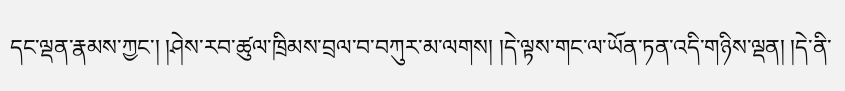དང་ལྡན་རྣམས་ཀྱང་། །ཤེས་རབ་ཚུལ་ཁྲིམས་བྲལ་བ་བཀུར་མ་ལགས། །དེ་ལྟས་གང་ལ་ཡོན་ཏན་འདི་གཉིས་ལྡན། །དེ་ནི་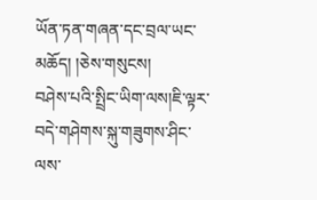ཡོན་ཏན་གཞན་དང་བྲལ་ཡང་མཆོད། །ཅེས་གསུངས།
བཤེས་པའི་སྤྲིང་ཡིག་ལས།ཇི་ལྟར་བདེ་གཤེགས་སྐུ་གཟུགས་ཤིང་ལས་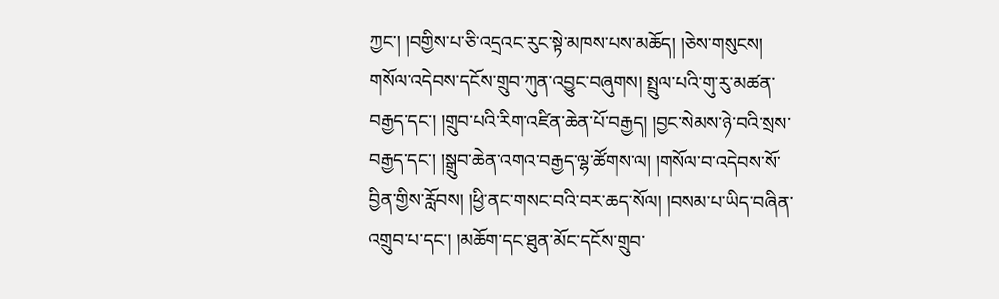ཀྱང་། །བགྱིས་པ་ཅི་འདྲའང་རུང་སྟེ་མཁས་པས་མཆོད། །ཅེས་གསུངས།
གསོལ་འདེབས་དངོས་གྲུབ་ཀུན་འབྱུང་བཞུགས། སྤྲུལ་པའི་གུ་རུ་མཚན་བརྒྱད་དང་། །གྲུབ་པའི་རིག་འཛིན་ཆེན་པོ་བརྒྱད། །བྱང་སེམས་ཉེ་བའི་སྲས་བརྒྱད་དང་། །སྒྲུབ་ཆེན་འགའ་བརྒྱད་ལྷ་ཚོགས་ལ། །གསོལ་བ་འདེབས་སོ་བྱིན་གྱིས་རློབས། །ཕྱི་ནང་གསང་བའི་བར་ཆད་སོལ། །བསམ་པ་ཡིད་བཞིན་འགྲུབ་པ་དང་། །མཆོག་དང་ཐུན་མོང་དངོས་གྲུབ་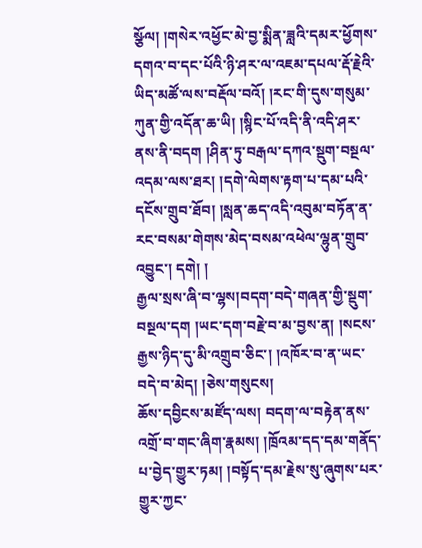སྩོལ། །གསེར་འཕྱོང་མེ་བྱ་སྨིན་ཟླའི་དམར་ཕྱོགས་དགའ་བ་དང་པོའི་ཉི་ཤར་ལ་འཇམ་དཔལ་རྡོ་རྗེའི་ཡིད་མཚོ་ལས་བརྡོལ་བའོ། །རང་གི་དུས་གསུམ་ཀུན་གྱི་འདོན་ཆ་ཡི། །སྙིང་པོ་འདི་ནི་འདི་ཤར་ནས་ནི་བདག །ཤིན་ཏུ་བརྒལ་དཀའ་སྡུག་བསྔལ་འདམ་ལས་ཐར། །དགེ་ལེགས་རྟག་པ་དམ་པའི་དངོས་གྲུབ་ཐོབ། །སླན་ཆད་འདི་འབུམ་བཏོན་ན་རང་བསམ་གེགས་མེད་བསམ་འཕེལ་ལྷུན་གྲུབ་འབྱུང་། དགེ། །
རྒྱལ་སྲས་ཞི་བ་ལྷས།བདག་བདེ་གཞན་གྱི་སྡུག་བསྔལ་དག །ཡང་དག་བརྗེ་བ་མ་བྱས་ན། །སངས་རྒྱས་ཉིད་དུ་མི་འགྲུབ་ཅིང་། །འཁོར་བ་ན་ཡང་བདེ་བ་མེད། །ཅེས་གསུངས།
ཆོས་དབྱིངས་མཛོད་ལས། བདག་ལ་བརྟེན་ནས་འགྲོ་བ་གང་ཞིག་རྣམས། །ཁྲོའམ་དད་དམ་གནོད་པ་བྱེད་གྱུར་ཏམ། །བསྟོད་དམ་རྗེས་སུ་ཞུགས་པར་གྱུར་ཀྱང་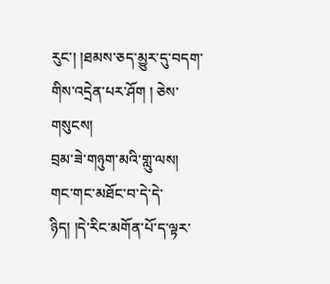རུང་། །ཐམས་ཅད་མྱུར་དུ་བདག་གིས་འདྲེན་པར་ཤོག ། ཅེས་གསུངས།
བྲམ་ཟེ་གཉུག་མའི་གླུ་ལས། གང་གང་མཐོང་བ་དེ་དེ་ཉིད། །དེ་རིང་མགོན་པོ་ད་ལྟར་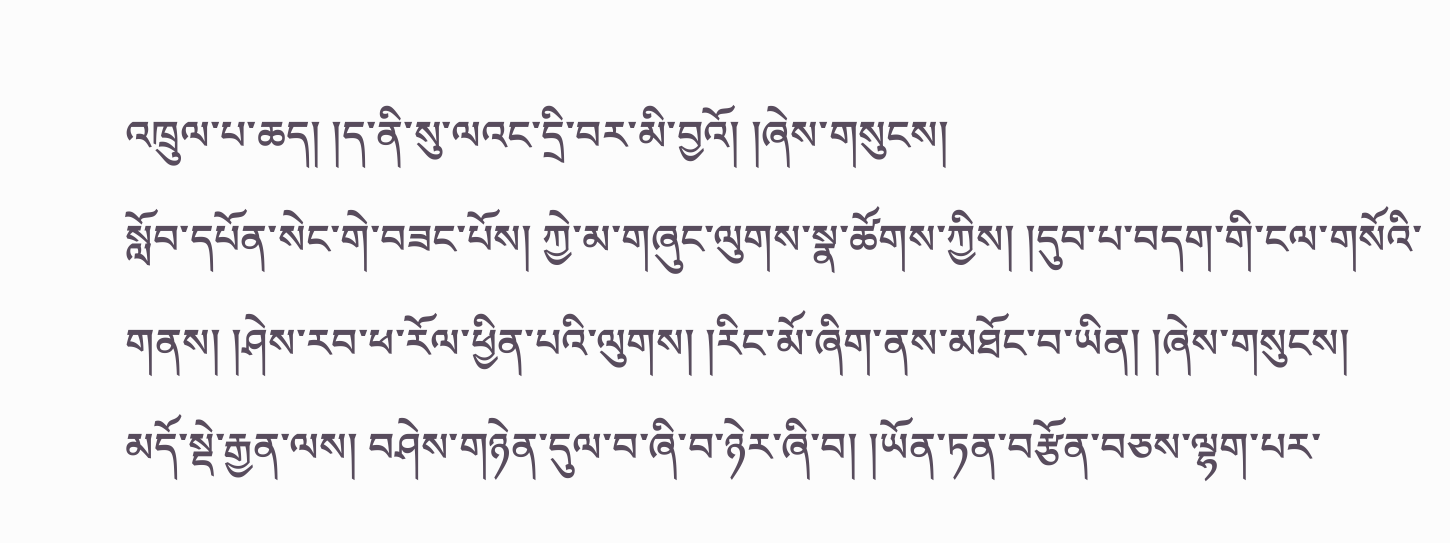འཁྲུལ་པ་ཆད། །ད་ནི་སུ་ལའང་དྲི་བར་མི་བྱའོ། །ཞེས་གསུངས།
སློབ་དཔོན་སེང་གེ་བཟང་པོས། ཀྱེ་མ་གཞུང་ལུགས་སྣ་ཚོགས་ཀྱིས། །དུབ་པ་བདག་གི་ངལ་གསོའི་གནས། །ཤེས་རབ་ཕ་རོལ་ཕྱིན་པའི་ལུགས། །རིང་མོ་ཞིག་ནས་མཐོང་བ་ཡིན། །ཞེས་གསུངས།
མདོ་སྡེ་རྒྱན་ལས། བཤེས་གཉེན་དུལ་བ་ཞི་བ་ཉེར་ཞི་བ། །ཡོན་ཏན་བརྩོན་བཅས་ལྷག་པར་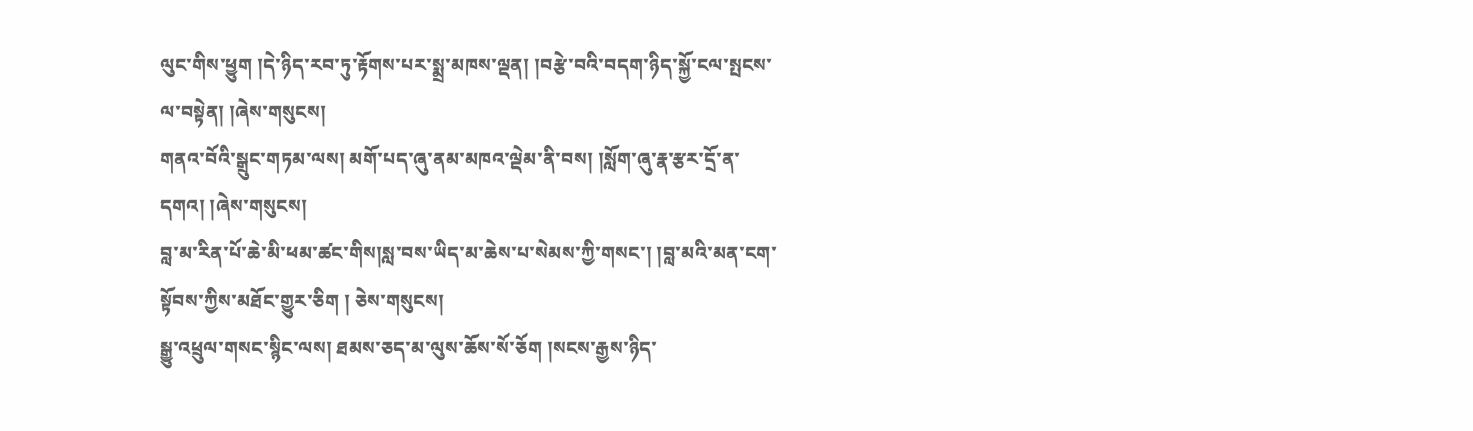ལུང་གིས་ཕྱུག །དེ་ཉིད་རབ་ཏུ་རྟོགས་པར་སྨྲ་མཁས་ལྡན། །བརྩེ་བའི་བདག་ཉིད་སྐྱོ་ངལ་སྤངས་ལ་བསྟེན། །ཞེས་གསུངས།
གནའ་བོའི་སྒྲུང་གཏམ་ལས། མགོ་པད་ཞུ་ནམ་མཁའ་ལྡེམ་ནི་བས། །སློག་ཞུ་རྣ་རྩར་དྲོ་ན་དགའ། །ཞེས་གསུངས།
བླ་མ་རིན་པོ་ཆེ་མི་ཕམ་ཚང་གིས།སླ་བས་ཡིད་མ་ཆེས་པ་སེམས་ཀྱི་གསང་། །བླ་མའི་མན་ངག་སྟོབས་ཀྱིས་མཐོང་གྱུར་ཅིག ། ཅེས་གསུངས།
སྒྱུ་འཕྲུལ་གསང་སྙིང་ལས། ཐམས་ཅད་མ་ལུས་ཆོས་སོ་ཅོག །སངས་རྒྱས་ཉིད་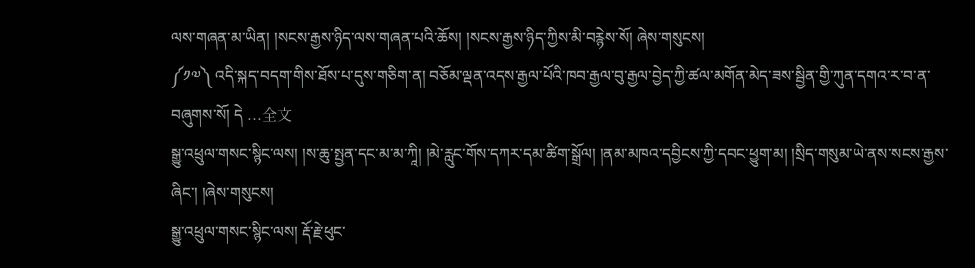ལས་གཞན་མ་ཡིན། །སངས་རྒྱས་ཉིད་ལས་གཞན་པའི་ཆོས། །སངས་རྒྱས་ཉིད་ཀྱིས་མི་བརྙེས་སོ། ཞེས་གསུངས།
༼༡༧༽ འདི་སྐད་བདག་གིས་ཐོས་པ་དུས་གཅིག་ན། བཅོམ་ལྡན་འདས་རྒྱལ་པོའི་ཁབ་རྒྱལ་བུ་རྒྱལ་བྱེད་ཀྱི་ཚལ་མགོན་མེད་ཟས་སྦྱིན་གྱི་ཀུན་དགའ་ར་བ་ན་བཞུགས་སོ། དེ ...全文
སྒྱུ་འཕྲུལ་གསང་སྙིང་ལས། །ས་ཆུ་སྤྱན་དང་མ་མ་ཀཱི། །མེ་རླུང་གོས་དཀར་དམ་ཚིག་སྒྲོལ། །ནམ་མཁའ་དབྱིངས་ཀྱི་དབང་ཕྱུག་མ། །སྲིད་གསུམ་ཡེ་ནས་སངས་རྒྱས་ཞིང་། །ཞེས་གསུངས།
སྒྱུ་འཕྲུལ་གསང་སྙིང་ལས། རྡོ་རྗེ་ཕུང་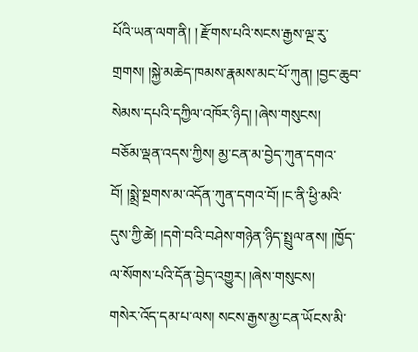པོའི་ཡན་ལག་ནི། ། རྫོགས་པའི་སངས་རྒྱས་ལྔ་རུ་གྲགས། །སྐྱེ་མཆེད་ཁམས་རྣམས་མང་པོ་ཀུན། །བྱང་ཆུབ་སེམས་དཔའི་དཀྱིལ་འཁོར་ཉིད། །ཞེས་གསུངས།
བཅོམ་ལྡན་འདས་ཀྱིས། མྱ་ངན་མ་བྱེད་ཀུན་དགའ་བོ། །སྨྲེ་སྔགས་མ་འདོན་ཀུན་དགའ་བོ། །ང་ནི་ཕྱི་མའི་དུས་ཀྱི་ཚེ། །དགེ་བའི་བཤེས་གཉེན་ཉིད་སྤྲུལ་ནས། །ཁྱོད་ལ་སོགས་པའི་དོན་བྱེད་འགྱུར། །ཞེས་གསུངས།
གསེར་འོད་དམ་པ་ལས། སངས་རྒྱས་མྱ་ངན་ཡོངས་མི་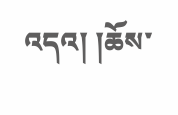འདའ། །ཆོས་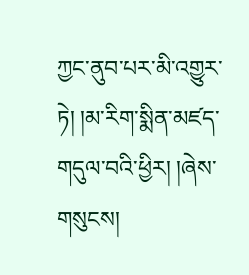ཀྱང་ནུབ་པར་མི་འགྱུར་ཏེ། །མ་རིག་སྨིན་མཛད་གདུལ་བའི་ཕྱིར། །ཞེས་གསུངས།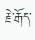རྗེ་རྒོད་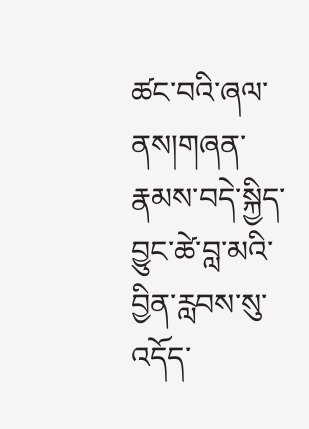ཚང་བའི་ཞལ་ནས།གཞན་རྣམས་བདེ་སྐྱིད་བྱུང་ཚེ་བླ་མའི་བྱིན་རླབས་སུ་འདོད་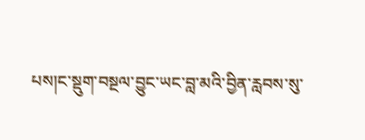པས།ང་སྡུག་བསྔལ་བྱུང་ཡང་བླ་མའི་བྱིན་རླབས་སུ་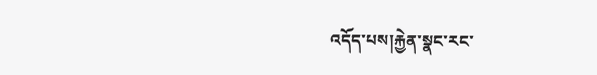འདོད་པས།རྐྱེན་སྣང་རང་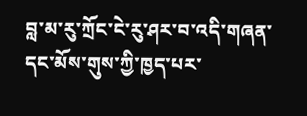བླ་མ་རུ་ཀྲོང་ངེ་རུ་ཤར་བ་འདི་གཞན་དང་མོས་གུས་ཀྱི་ཁྱད་པར་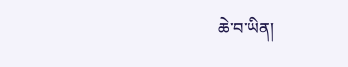ཆེ་བ་ཡིན།